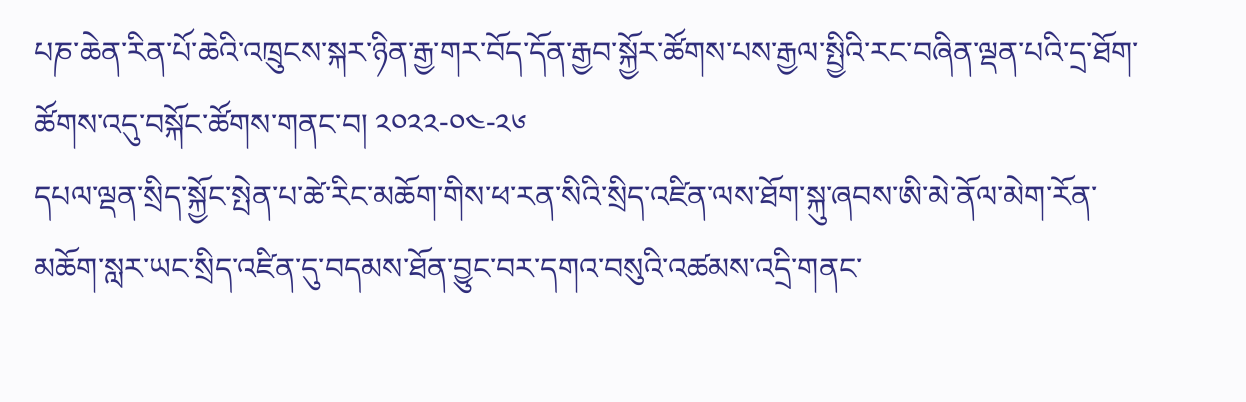པཎ་ཆེན་རིན་པོ་ཆེའི་འཁྲུངས་སྐར་ཉིན་རྒྱ་གར་བོད་དོན་རྒྱབ་སྐྱོར་ཚོགས་པས་རྒྱལ་སྤྱིའི་རང་བཞིན་ལྡན་པའི་དྲ་ཐོག་ཚོགས་འདུ་བསྐོང་ཚོགས་གནང་བ། ༢༠༢༢-༠༤-༢༦
དཔལ་ལྡན་སྲིད་སྐྱོང་སྤེན་པ་ཚེ་རིང་མཆོག་གིས་ཕ་རན་སིའི་སྲིད་འཛིན་ལས་ཐོག་སྐུ་ཞབས་ཨི་མེ་ནོལ་མེག་རོན་མཆོག་སླར་ཡང་སྲིད་འཛིན་དུ་བདམས་ཐོན་བྱུང་བར་དགའ་བསུའི་འཚམས་འདྲི་གནང་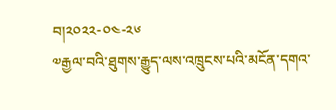བ།༢༠༢༢-༠༤-༢༦
༧རྒྱལ་བའི་ཐུགས་རྒྱུད་ལས་འཁྲུངས་པའི་མངོན་དགའ་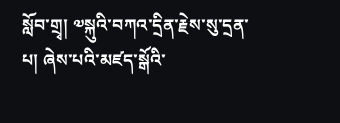སློབ་གྲྭ། ༧སྐུའི་བཀའ་དྲིན་རྗེས་སུ་དྲན་པ། ཞེས་པའི་མཛད་སྒོའི་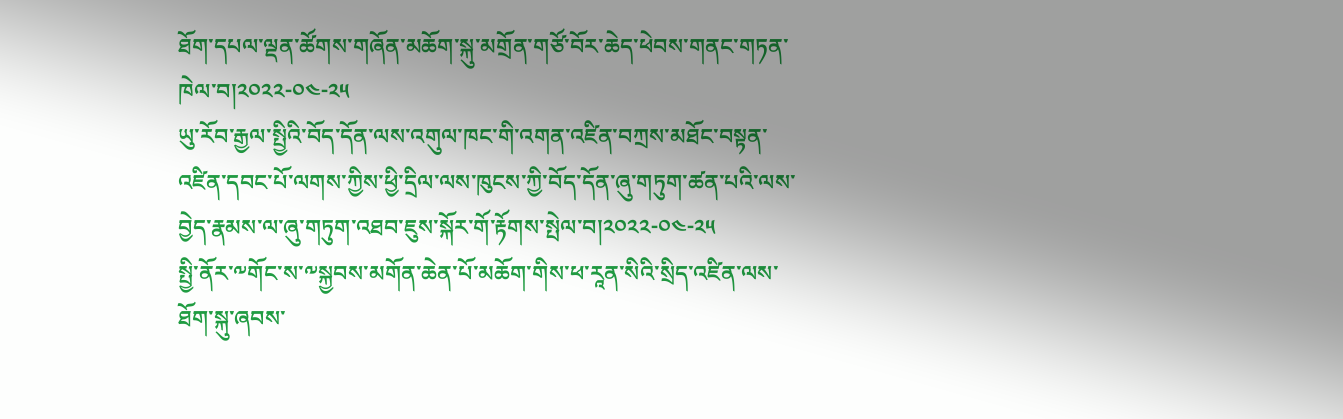ཐོག་དཔལ་ལྡན་ཚོགས་གཞོན་མཆོག་སྐུ་མགྲོན་གཙོ་བོར་ཆེད་ཕེབས་གནང་གཏན་ཁེལ་བ།༢༠༢༢-༠༤-༢༥
ཡུ་རོབ་རྒྱལ་སྤྱིའི་བོད་དོན་ལས་འགུལ་ཁང་གི་འགན་འཛིན་བཀྲས་མཐོང་བསྟན་འཛིན་དབང་པོ་ལགས་ཀྱིས་ཕྱི་དྲིལ་ལས་ཁུངས་ཀྱི་བོད་དོན་ཞུ་གཏུག་ཚན་པའི་ལས་བྱེད་རྣམས་ལ་ཞུ་གཏུག་འཐབ་ཇུས་སྐོར་གོ་རྟོགས་སྤེལ་བ།༢༠༢༢-༠༤-༢༥
སྤྱི་ནོར་༸གོང་ས་༸སྐྱབས་མགོན་ཆེན་པོ་མཆོག་གིས་ཕ་རཱན་སིའི་སྲིད་འཛིན་ལས་ཐོག་སྐུ་ཞབས་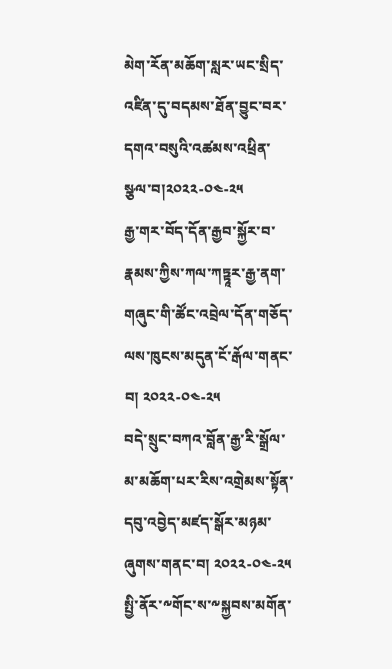མེག་རོན་མཆོག་སླར་ཡང་སྲིད་འཛིན་དུ་བདམས་ཐོན་བྱུང་བར་དགའ་བསུའི་འཚམས་འཕྲིན་སྩལ་བ།༢༠༢༢-༠༤-༢༥
རྒྱ་གར་བོད་དོན་རྒྱབ་སྐྱོར་བ་རྣམས་ཀྱིས་ཀལ་ཀཏྟཱར་རྒྱ་ནག་གཞུང་གི་ཚོང་འབྲེལ་དོན་གཅོད་ལས་ཁུངས་མདུན་ངོ་རྒོལ་གནང་བ། ༢༠༢༢-༠༤-༢༥
བདེ་སྲུང་བཀའ་བློན་རྒྱ་རི་སྒྲོལ་མ་མཆོག་པར་རིས་འགྲེམས་སྟོན་དབུ་འབྱེད་མཛད་སྒོར་མཉམ་ཞུགས་གནང་བ། ༢༠༢༢-༠༤-༢༥
སྤྱི་ནོར་༸གོང་ས་༸སྐྱབས་མགོན་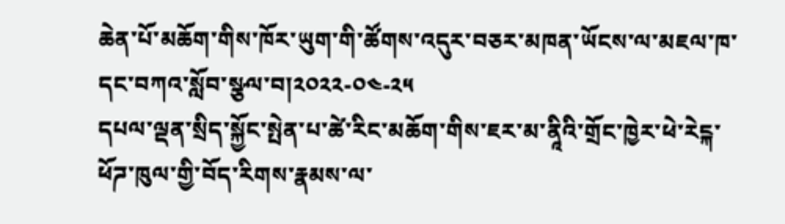ཆེན་པོ་མཆོག་གིས་ཁོར་ཡུག་གི་ཚོགས་འདུར་བཅར་མཁན་ཡོངས་ལ་མཇལ་ཁ་དང་བཀའ་སློབ་སྩལ་བ།༢༠༢༢-༠༤-༢༥
དཔལ་ལྡན་སྲིད་སྐྱོང་སྤེན་པ་ཚེ་རིང་མཆོག་གིས་ཇར་མ་ནཱིའི་གྲོང་ཁྱེར་ཕེ་རེངྐ་ཕོཌ་ཁུལ་གྱི་བོད་རིགས་རྣམས་ལ་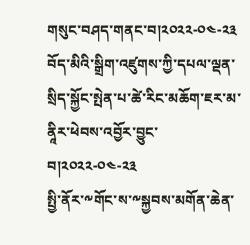གསུང་བཤད་གནང་བ།༢༠༢༢-༠༤-༢༣
བོད་མིའི་སྒྲིག་འཛུགས་ཀྱི་དཔལ་ལྡན་སྲིད་སྐྱོང་སྤེན་པ་ཚེ་རིང་མཆོག་ཇར་མ་ནཱིར་ཕེབས་འབྱོར་བྱུང་བ།༢༠༢༢-༠༤-༢༣
སྤྱི་ནོར་༸གོང་ས་༸སྐྱབས་མགོན་ཆེན་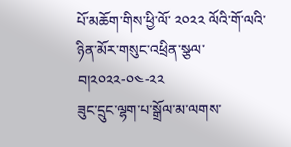པོ་མཆོག་གིས་ཕྱི་ལོ་ ༢༠༢༢ ལོའི་གོ་ལའི་ཉིན་མོར་གསུང་འཕྲིན་སྩལ་བ།༢༠༢༢-༠༤-༢༢
ཟུང་དྲུང་ལྷག་པ་སྒྲོལ་མ་ལགས་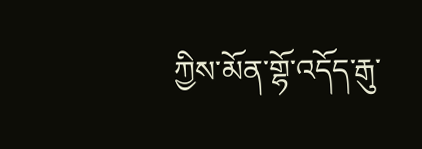ཀྱིས་མོན་གྷོ་འདོད་རྒུ་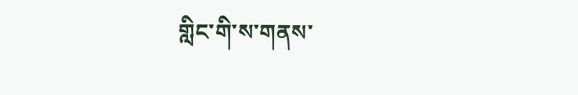གླིང་གི་ས་གནས་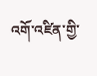འགོ་འཛིན་གྱི་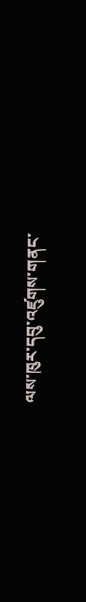ལས་ཁུར་དབུ་འཛུགས་གནང་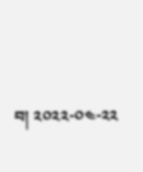བ། ༢༠༢༢-༠༤-༢༢